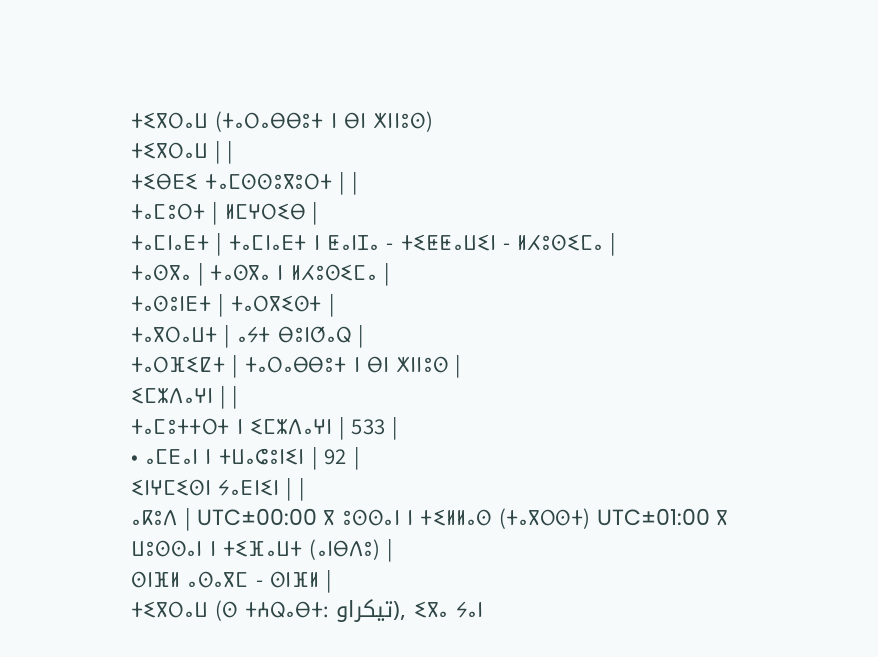ⵜⵉⴳⵔⴰⵡ (ⵜⴰⵔⴰⴱⴱⵓⵜ ⵏ ⴱⵏ ⵅⵏⵏⵓⵙ)
ⵜⵉⴳⵔⴰⵡ | |
ⵜⵉⴱⴹⵉ ⵜⴰⵎⵙⵙⵓⴳⵓⵔⵜ | |
ⵜⴰⵎⵓⵔⵜ | ⵍⵎⵖⵔⵉⴱ |
ⵜⴰⵎⵏⴰⴹⵜ | ⵜⴰⵎⵏⴰⴹⵜ ⵏ ⵟⴰⵏⵊⴰ - ⵜⵉⵟⵟⴰⵡⵉⵏ - ⵍⵃⵓⵙⵉⵎⴰ |
ⵜⴰⵙⴳⴰ | ⵜⴰⵙⴳⴰ ⵏ ⵍⵃⵓⵙⵉⵎⴰ |
ⵜⴰⵙⵓⵏⴹⵜ | ⵜⴰⵔⴳⵉⵙⵜ |
ⵜⴰⴳⵔⴰⵡⵜ | ⴰⵢⵜ ⴱⵓⵏⵚⴰⵕ |
ⵜⴰⵔⴼⵉⵇⵜ | ⵜⴰⵔⴰⴱⴱⵓⵜ ⵏ ⴱⵏ ⵅⵏⵏⵓⵙ |
ⵉⵎⵣⴷⴰⵖⵏ | |
ⵜⴰⵎⵓⵜⵜⵔⵜ ⵏ ⵉⵎⵣⴷⴰⵖⵏ | 533 |
• ⴰⵎⴹⴰⵏ ⵏ ⵜⵡⴰⵛⵓⵏⵉⵏ | 92 |
ⵉⵏⵖⵎⵉⵙⵏ ⵢⴰⴹⵏⵉⵏ | |
ⴰⴽⵓⴷ | UTC±00:00 ⴳ ⵓⵙⵙⴰⵏ ⵏ ⵜⵉⵍⵍⴰⵙ (ⵜⴰⴳⵔⵙⵜ) UTC±01:00 ⴳ ⵡⵓⵙⵙⴰⵏ ⵏ ⵜⵉⴼⴰⵡⵜ (ⴰⵏⴱⴷⵓ) |
ⵙⵏⴼⵍ ⴰⵙⴰⴳⵎ - ⵙⵏⴼⵍ |
ⵜⵉⴳⵔⴰⵡ (ⵙ ⵜⵄⵕⴰⴱⵜ: تيكراو), ⵉⴳⴰ ⵢⴰⵏ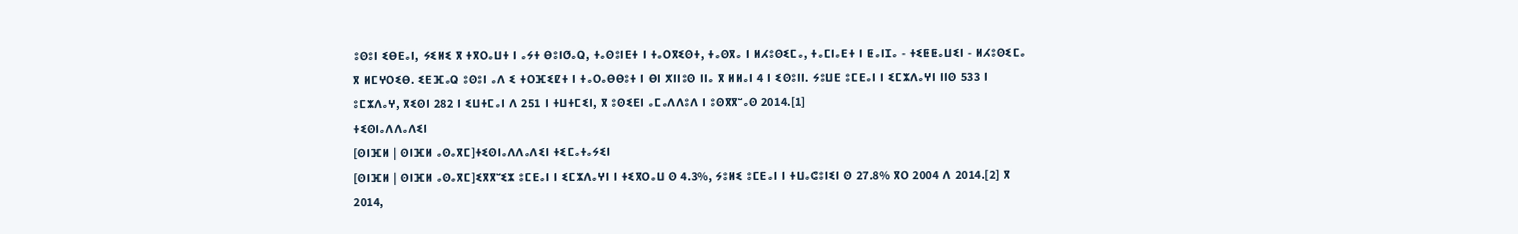ⵓⵙⵓⵏ ⵉⴱⴹⴰⵏ, ⵢⵉⵍⵉ ⴳ ⵜⴳⵔⴰⵡⵜ ⵏ ⴰⵢⵜ ⴱⵓⵏⵚⴰⵕ, ⵜⴰⵙⵓⵏⴹⵜ ⵏ ⵜⴰⵔⴳⵉⵙⵜ, ⵜⴰⵙⴳⴰ ⵏ ⵍⵃⵓⵙⵉⵎⴰ, ⵜⴰⵎⵏⴰⴹⵜ ⵏ ⵟⴰⵏⵊⴰ - ⵜⵉⵟⵟⴰⵡⵉⵏ - ⵍⵃⵓⵙⵉⵎⴰ ⴳ ⵍⵎⵖⵔⵉⴱ. ⵉⴹⴼⴰⵕ ⵓⵙⵓⵏ ⴰⴷ ⵉ ⵜⵔⴼⵉⵇⵜ ⵏ ⵜⴰⵔⴰⴱⴱⵓⵜ ⵏ ⴱⵏ ⵅⵏⵏⵓⵙ ⵏⵏⴰ ⴳ ⵍⵍⴰⵏ 4 ⵏ ⵉⵙⵓⵏⵏ. ⵢⵓⵡⴹ ⵓⵎⴹⴰⵏ ⵏ ⵉⵎⵣⴷⴰⵖⵏ ⵏⵏⵙ 533 ⵏ ⵓⵎⵣⴷⴰⵖ, ⴳⵉⵙⵏ 282 ⵏ ⵉⵡⵜⵎⴰⵏ ⴷ 251 ⵏ ⵜⵡⵜⵎⵉⵏ, ⴳ ⵓⵙⵉⴹⵏ ⴰⵎⴰⴷⴷⵓⴷ ⵏ ⵓⵙⴳⴳⵯⴰⵙ 2014.[1]
ⵜⵉⵙⵏⴰⴷⴷⴰⴷⵉⵏ
[ⵙⵏⴼⵍ | ⵙⵏⴼⵍ ⴰⵙⴰⴳⵎ]ⵜⵉⵙⵏⴰⴷⴷⴰⴷⵉⵏ ⵜⵉⵎⴰⵜⴰⵢⵉⵏ
[ⵙⵏⴼⵍ | ⵙⵏⴼⵍ ⴰⵙⴰⴳⵎ]ⵉⴳⴳⵯⵉⵣ ⵓⵎⴹⴰⵏ ⵏ ⵉⵎⵣⴷⴰⵖⵏ ⵏ ⵜⵉⴳⵔⴰⵡ ⵙ 4.3%, ⵢⵓⵍⵉ ⵓⵎⴹⴰⵏ ⵏ ⵜⵡⴰⵛⵓⵏⵉⵏ ⵙ 27.8% ⴳⵔ 2004 ⴷ 2014.[2] ⴳ 2014,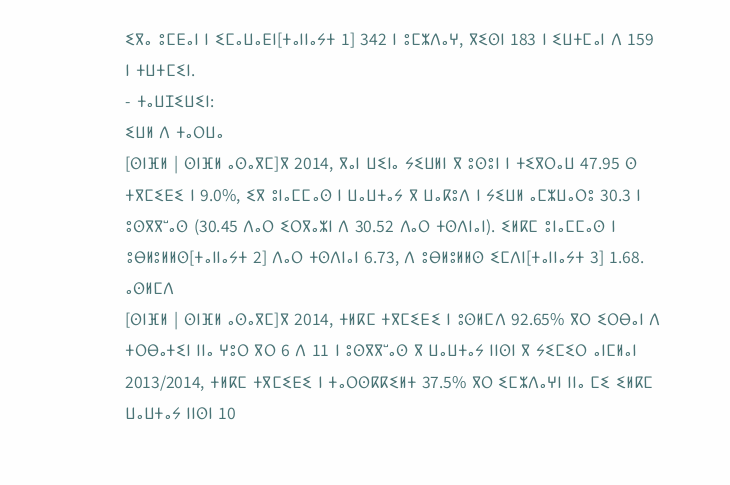ⵉⴳⴰ ⵓⵎⴹⴰⵏ ⵏ ⵉⵎⴰⵡⴰⴹⵏ[ⵜⴰⵏⵏⴰⵢⵜ 1] 342 ⵏ ⵓⵎⵣⴷⴰⵖ, ⴳⵉⵙⵏ 183 ⵏ ⵉⵡⵜⵎⴰⵏ ⴷ 159 ⵏ ⵜⵡⵜⵎⵉⵏ.
- ⵜⴰⵡⵊⵉⵡⵉⵏ:
ⵉⵡⵍ ⴷ ⵜⴰⵔⵡⴰ
[ⵙⵏⴼⵍ | ⵙⵏⴼⵍ ⴰⵙⴰⴳⵎ]ⴳ 2014, ⴳⴰⵏ ⵡⵉⵏⴰ ⵢⵉⵡⵍⵏ ⴳ ⵓⵙⵓⵏ ⵏ ⵜⵉⴳⵔⴰⵡ 47.95 ⵙ ⵜⴳⵎⵉⴹⵉ ⵏ 9.0%, ⵉⴳ ⵓⵏⴰⵎⵎⴰⵙ ⵏ ⵡⴰⵡⵜⴰⵢ ⴳ ⵡⴰⴽⵓⴷ ⵏ ⵢⵉⵡⵍ ⴰⵎⵣⵡⴰⵔⵓ 30.3 ⵏ ⵓⵙⴳⴳⵯⴰⵙ (30.45 ⴷⴰⵔ ⵉⵔⴳⴰⵣⵏ ⴷ 30.52 ⴷⴰⵔ ⵜⵙⴷⵏⴰⵏ). ⵉⵍⴽⵎ ⵓⵏⴰⵎⵎⴰⵙ ⵏ ⵓⴱⵍⵓⵍⵍⵙ[ⵜⴰⵏⵏⴰⵢⵜ 2] ⴷⴰⵔ ⵜⵙⴷⵏⴰⵏ 6.73, ⴷ ⵓⴱⵍⵓⵍⵍⵙ ⵉⵎⴷⵏ[ⵜⴰⵏⵏⴰⵢⵜ 3] 1.68.
ⴰⵙⵍⵎⴷ
[ⵙⵏⴼⵍ | ⵙⵏⴼⵍ ⴰⵙⴰⴳⵎ]ⴳ 2014, ⵜⵍⴽⵎ ⵜⴳⵎⵉⴹⵉ ⵏ ⵓⵙⵍⵎⴷ 92.65% ⴳⵔ ⵉⵔⴱⴰⵏ ⴷ ⵜⵔⴱⴰⵜⵉⵏ ⵏⵏⴰ ⵖⵓⵔ ⴳⵔ 6 ⴷ 11 ⵏ ⵓⵙⴳⴳⵯⴰⵙ ⴳ ⵡⴰⵡⵜⴰⵢ ⵏⵏⵙⵏ ⴳ ⵢⵉⵎⵉⵔ ⴰⵏⵎⵍⴰⵏ 2013/2014, ⵜⵍⴽⵎ ⵜⴳⵎⵉⴹⵉ ⵏ ⵜⴰⵔⵙⴽⴽⵉⵍⵜ 37.5% ⴳⵔ ⵉⵎⵣⴷⴰⵖⵏ ⵏⵏⴰ ⵎⵉ ⵉⵍⴽⵎ ⵡⴰⵡⵜⴰⵢ ⵏⵏⵙⵏ 10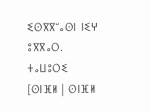ⵉⵙⴳⴳⵯⴰⵙⵏ ⵏⵉⵖ ⵓⴳⴳⴰⵔ.
ⵜⴰⵡⵓⵔⵉ
[ⵙⵏⴼⵍ | ⵙⵏⴼⵍ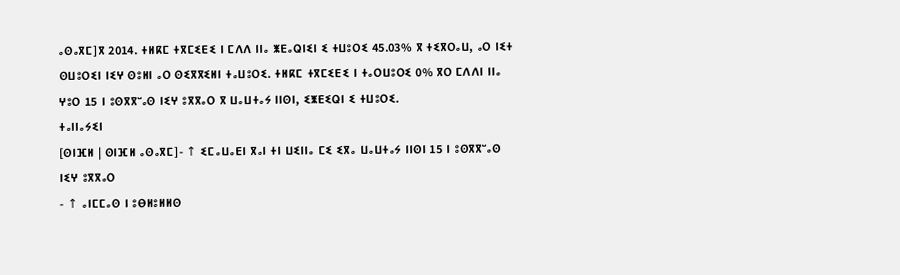ⴰⵙⴰⴳⵎ]ⴳ 2014. ⵜⵍⴽⵎ ⵜⴳⵎⵉⴹⵉ ⵏ ⵎⴷⴷ ⵏⵏⴰ ⵥⴹⴰⵕⵏⵉⵏ ⵉ ⵜⵡⵓⵔⵉ 45.03% ⴳ ⵜⵉⴳⵔⴰⵡ, ⴰⵔ ⵏⵉⵜ ⵙⵡⵓⵔⵉⵏ ⵏⵉⵖ ⵙⵓⵍⵏ ⴰⵔ ⵙⵉⴳⴳⵉⵍⵏ ⵜⴰⵡⵓⵔⵉ. ⵜⵍⴽⵎ ⵜⴳⵎⵉⴹⵉ ⵏ ⵜⴰⵔⵡⵓⵔⵉ 0% ⴳⵔ ⵎⴷⴷⵏ ⵏⵏⴰ ⵖⵓⵔ 15 ⵏ ⵓⵙⴳⴳⵯⴰⵙ ⵏⵉⵖ ⵓⴳⴳⴰⵔ ⴳ ⵡⴰⵡⵜⴰⵢ ⵏⵏⵙⵏ, ⵉⵥⴹⵉⵕⵏ ⵉ ⵜⵡⵓⵔⵉ.
ⵜⴰⵏⵏⴰⵢⵉⵏ
[ⵙⵏⴼⵍ | ⵙⵏⴼⵍ ⴰⵙⴰⴳⵎ]- ↑ ⵉⵎⴰⵡⴰⴹⵏ ⴳⴰⵏ ⵜⵏ ⵡⵉⵏⵏⴰ ⵎⵉ ⵉⴳⴰ ⵡⴰⵡⵜⴰⵢ ⵏⵏⵙⵏ 15 ⵏ ⵓⵙⴳⴳⵯⴰⵙ ⵏⵉⵖ ⵓⴳⴳⴰⵔ
- ↑ ⴰⵏⵎⵎⴰⵙ ⵏ ⵓⴱⵍⵓⵍⵍⵙ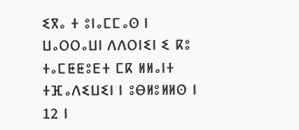ⵉⴳⴰ ⵜ ⵓⵏⴰⵎⵎⴰⵙ ⵏ ⵡⴰⵔⵔⴰⵡⵏ ⴷⴷⵔⵏⵉⵏ ⵉ ⴽⵓ ⵜⴰⵎⵟⵟⵓⴹⵜ ⵎⴽ ⵍⵍⴰⵏⵜ ⵜⴼⴰⴷⵉⵡⵉⵏ ⵏ ⵓⴱⵍⵓⵍⵍⵙ ⵏ 12 ⵏ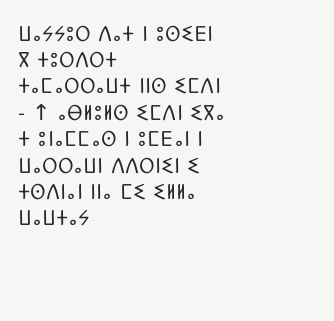ⵡⴰⵢⵢⵓⵔ ⴷⴰⵜ ⵏ ⵓⵙⵉⴹⵏ ⴳ ⵜⵓⵔⴷⵔⵜ ⵜⴰⵎⴰⵔⵔⴰⵡⵜ ⵏⵏⵙ ⵉⵎⴷⵏ
- ↑ ⴰⴱⵍⵓⵍⵙ ⵉⵎⴷⵏ ⵉⴳⴰ ⵜ ⵓⵏⴰⵎⵎⴰⵙ ⵏ ⵓⵎⴹⴰⵏ ⵏ ⵡⴰⵔⵔⴰⵡⵏ ⴷⴷⵔⵏⵉⵏ ⵉ ⵜⵙⴷⵏⴰⵏ ⵏⵏⴰ ⵎⵉ ⵉⵍⵍⴰ ⵡⴰⵡⵜⴰⵢ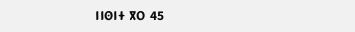ⵏⵏⵙⵏⵜ ⴳⵔ 45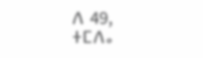ⴷ 49, ⵜⵎⴷⴰ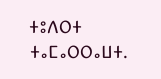ⵜⵓⴷⵔⵜ ⵜⴰⵎⴰⵔⵔⴰⵡⵜ.